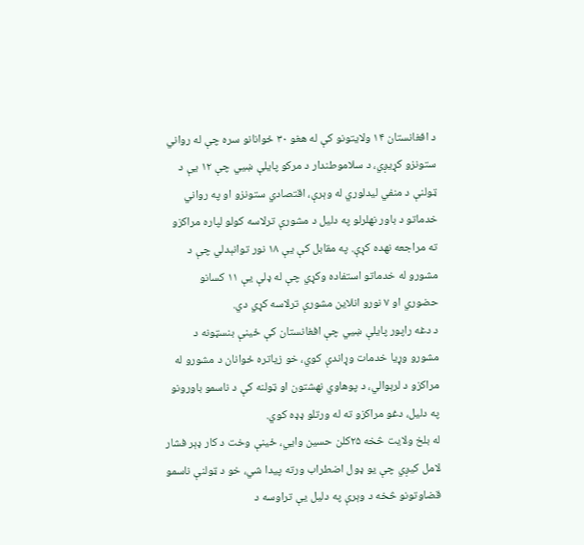د افغانستان ۱۴ ولایتونو کې له هغو ۳۰ ځوانانو سره چې له رواني ستونزو کړیږي، د سلاموطندار د مرکو پایلې ښيي چې ۱۲ یې د ټولنې د منفي لیدلوري له وېرې، اقتصادي ستونزو او په رواني خدماتو د باور نهلرلو په دلیل د مشورې ترلاسه کولو لپاره مراکزو ته مراجعه نهده کړې. په مقابل کې یې ۱۸ نور توانېدلي چې د مشورو له خدماتو استفاده وکړي چې له ډلې یې ۱۱ کسانو حضوري او ۷ نورو انلاین مشورې ترلاسه کړي دي.
د دغه راپور پایلې ښيي چې افغانستان کې ځينې بنسټونه د مشورو وړیا خدمات وړاندې کوي، خو زیاتره ځوانان د مشورو له مراکزو د لرېوالي، د پوهاوي نهشتون او ټولنه کې د ناسمو باورونو په دلیل، دغو مراکزو ته له ورتلو ډډه کوي.
له بلخ ولایت څخه ۲۵کلن حسین وايي، ځینې وخت د کار ډېر فشار لامل کیږي چې یو ډول اضطراب ورته پیدا شي، خو د ټولنې ناسمو قضاوتونو څخه د وېرې په دلیل یې تراوسه د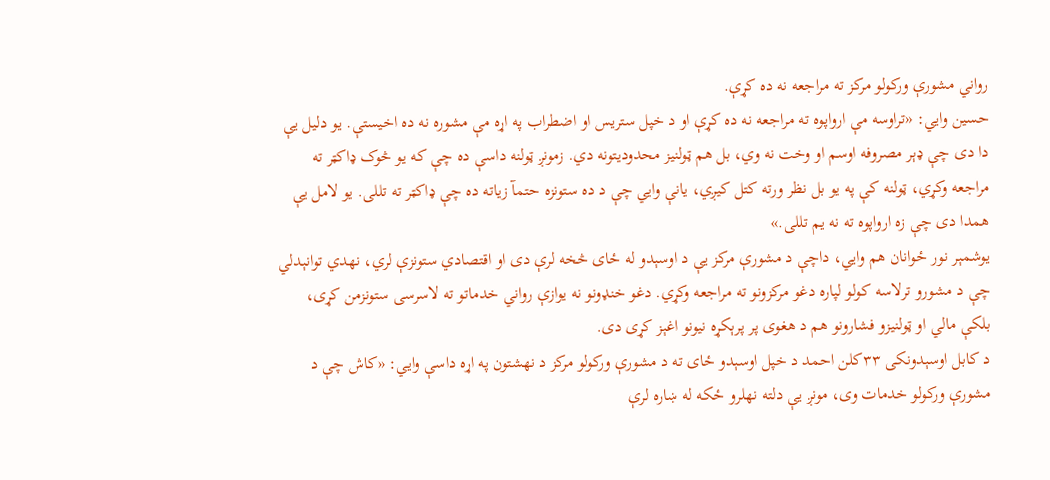رواني مشورې ورکولو مرکز ته مراجعه نه ده کړې.
حسین وايي: «تراوسه مې ارواپوه ته مراجعه نه ده کړې او د خپل ستریس او اضطراب په اړه مې مشوره نه ده اخیستې. یو دلیل یې دا دی چې ډېر مصروفه اوسم او وخت نه وي، بل هم ټولنیز محدودیتونه دي. زمونږ ټولنه داسې ده چې که یو څوک ډاکټر ته مراجعه وکړي، ټولنه کې په یو بل نظر ورته کتل کیږي، یانې وايي چې د ده ستونزه حتمآ زیاته ده چې ډاکټر ته تللی. یو لامل یې همدا دی چې زه ارواپوه ته نه یم تللی.»
یوشمېر نور ځوانان هم وايي، داچې د مشورې مرکز یې د اوسېدو له ځای څخه لرې دی او اقتصادي ستونزې لري، نهدي توانېدلي چې د مشورو ترلاسه کولو لپاره دغو مرکزونو ته مراجعه وکړي. دغو خنډونو نه یوازې رواني خدماتو ته لاسرسی ستونزمن کړی، بلکې مالي او ټولنیزو فشارونو هم د هغوی پر پرېکړه نیونو اغېز کړی دی.
د کابل اوسېدونکی ۳۳کلن احمد د خپل اوسېدو ځای ته د مشورې ورکولو مرکز د نهشتون په اړه داسې وايي: «کاش چې د مشورې ورکولو خدمات وی، مونږ یې دلته نهلرو ځکه له ښاره لرې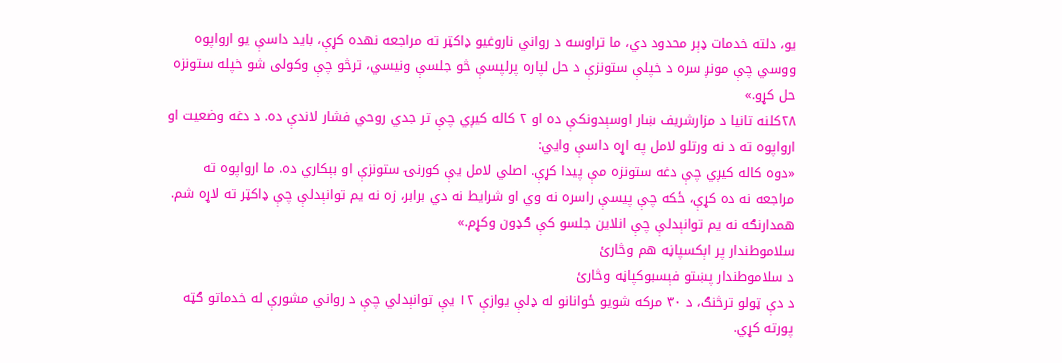یو، دلته خدمات ډېر محدود دي، ما تراوسه د رواني ناروغیو ډاکټر ته مراجعه نهده کړې، باید داسې یو ارواپوه ووسي چې مونږ سره د خپلې ستونزې د حل لپاره پرلپسې څو جلسې ونیسي، ترڅو چې وکولی شو خپله ستونزه حل کړو.»
۲۸کلنه تانیا د مزارشریف ښار اوسېدونکې ده او ۲ کاله کیږي چې تر جدي روحي فشار لاندې ده. د دغه وضعیت او ارواپوه ته د نه ورتلو لامل په اړه داسې وايي:
«دوه کاله کیږي چې دغه ستونزه مې پیدا کړې. اصلي لامل یې کورنۍ ستونزې او بېکاري ده. ما ارواپوه ته مراجعه نه ده کړې، ځکه چې پیسې راسره نه وي او شرایط نه دي برابر، زه نه یم توانېدلې چې ډاکټر ته لاړه شم. همدارنګه نه یم توانېدلې چې انلاین جلسو کې ګډون وکړم.»
سلاموطندار پر اېکسپاڼه هم وڅارئ
د سلاموطندار پښتو فېسبوکپاڼه وڅارئ
د دې ټولو ترڅنګ، د ۳۰ مرکه شویو ځوانانو له ډلې یوازې ۱۲ یې توانېدلي چې د رواني مشورې له خدماتو ګټه پورته کړي.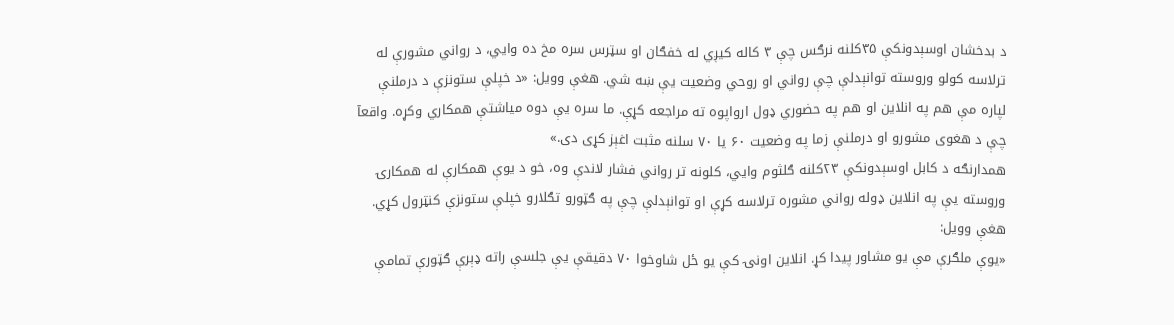د بدخشان اوسېدونکې ۳۵کلنه نرګس چې ۳ کاله کیږي له خفګان او سټرس سره مخ ده وايي، د رواني مشورې له ترلاسه کولو وروسته توانېدلې چې رواني او روحي وضعیت یې ښه شي. هغې وویل: «د خپلې ستونزې د درملنې لپاره مې هم په انلاین او هم په حضوري ډول ارواپوه ته مراجعه کړې. ما سره یې دوه میاشتې همکاري وکړه. واقعآ چې د هغوی مشورو او درملنې زما په وضعیت ۶۰ یا ۷۰ سلنه مثبت اغېز کړی دی.»
همدارنګه د کابل اوسېدونکې ۲۳کلنه ګلثوم وايي، کلونه تر رواني فشار لاندې وه، خو د یوې همکارې له همکارۍ وروسته یې په انلاین ډوله رواني مشوره ترلاسه کړې او توانېدلې چې په ګټورو تګلارو خپلې ستونزې کنټرول کړي. هغې وویل:
«یوې ملګرې مې یو مشاور پیدا کړ. انلاین اونۍ کې یو ځل شاوخوا ۷۰ دقیقې یې جلسې راته ډېرې ګټورې تمامې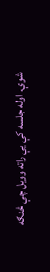شوې. اوله جلسه کې یې راته وویل چې څنګه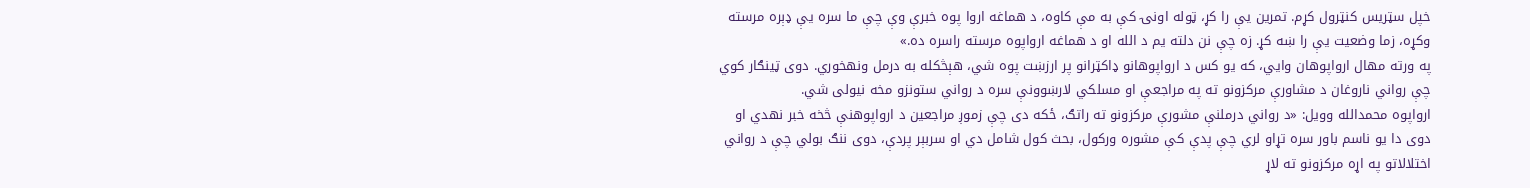خپل سټریس کنټرول کړم. تمرین یې را کړ، ټوله اونۍ کې به مې کاوه، د هماغه اروا پوه خبرې وې چې ما سره یې ډېره مرسته وکړه، زما وضعیت یې را ښه کړ. زه چې نن دلته یم د الله او د هماغه ارواپوه مرسته راسره ده.»
په ورته مهال ارواپوهان وايي، که یو کس د ارواپوهانو ډاکټرانو پر ارزښت پوه شي، هېڅکله به درمل ونهخوري. دوی ټينګار کوي چې رواني ناروغان د مشاورې مرکزونو ته په مراجعې او مسلکي لارښوونې سره د رواني ستونزو مخه نیولی شي.
ارواپوه محمدالله وویل: «د رواني درملنې مشورې مرکزونو ته راتګ، ځکه دی چې زموږ مراجعین د ارواپوهنې څخه خبر نهدي او دوی دا یو ناسم باور سره تړاو لري چې پدې کې مشوره ورکول، بحث کول شامل دي او سربېر پردې، دوی ننګ بولي چې د رواني اختلالاتو په اړه مرکزونو ته لاړ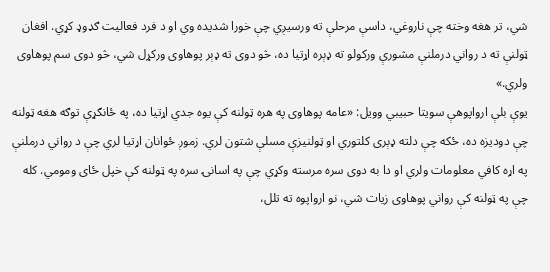شي، تر هغه وخته چې ناروغي، داسې مرحلې ته ورسیږي چې خورا شدیده وي او د فرد فعالیت ګډوډ کړي. افغان ټولنې ته د رواني درملنې مشورې ورکولو ته ډېره اړتیا ده، څو دوی ته ډېر پوهاوی ورکړل شي، څو دوی سم پوهاوی ولري.»
یوې بلې ارواپوهې سویتا حبیبي وویل: «عامه پوهاوی په هره ټولنه کې یوه جدي اړتیا ده، په ځانګړې توګه هغه ټولنه چې دودیزه ده، ځکه چې دلته ډېری کلتوري او ټولنیزې مسلې شتون لري. زموږ ځوانان اړتیا لري چې د رواني درملنې په اړه کافي معلومات ولري او دا به دوی سره مرسته وکړي چې په اسانۍ سره په ټولنه کې خپل ځای ومومي. کله چې په ټولنه کې رواني پوهاوی زیات شي، نو ارواپوه ته تلل،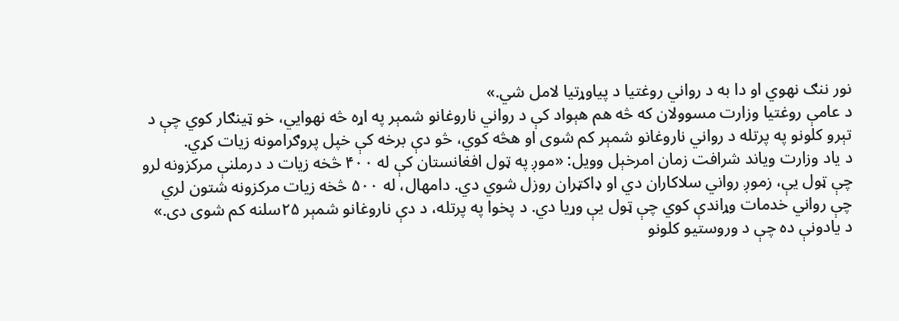نور ننګ نهوي او دا به د رواني روغتیا د پیاوړتیا لامل شي.»
د عامې روغتیا وزارت مسوولان که څه هم هېواد کې د رواني ناروغانو شمېر په اړه څه نهوايي، خو ټينګار کوي چې د تېرو کلونو په پرتله د رواني ناروغانو شمېر کم شوی او هڅه کوي، څو دې برخه کې خپل پروګرامونه زیات کړي.
د یاد وزارت ویاند شرافت زمان امرخېل وویل: «موږ په ټول افغانستان کې له ۴۰۰ څخه زیات د درملنې مرکزونه لرو چې ټول یې، زموږ رواني سلاکاران دي او ډاکټران روزل شوي دي. دامهال، له ۵۰۰ څخه زیات مرکزونه شتون لري چې رواني خدمات وړاندې کوي چې ټول یې وړیا دي. د پخوا په پرتله، د دې ناروغانو شمېر ۲۵سلنه کم شوی دی.»
د یادونې ده چې د وروستیو کلونو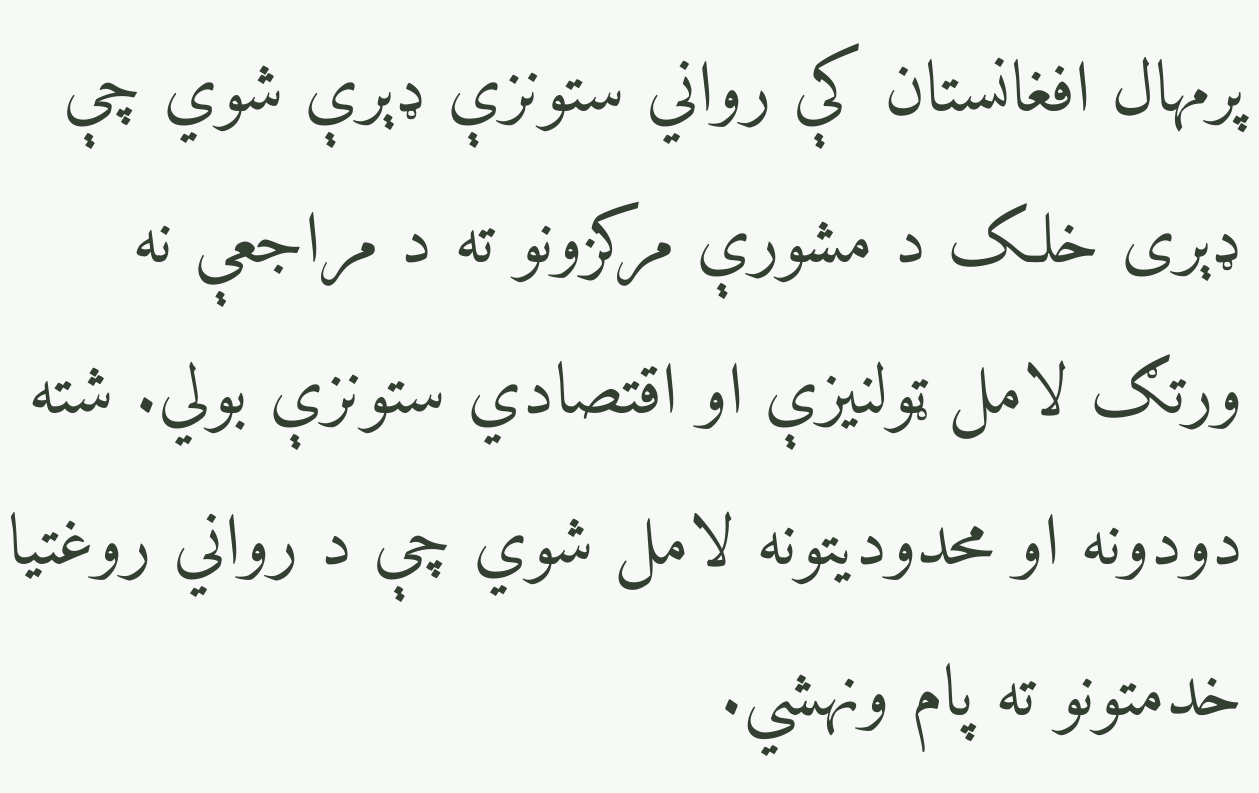پرمهال افغانستان کې رواني ستونزې ډېرې شوي چې ډېری خلک د مشورې مرکزونو ته د مراجعې نه ورتګ لامل ټولنیزې او اقتصادي ستونزې بولي. شته دودونه او محدودیتونه لامل شوي چې د رواني روغتیا خدمتونو ته پام ونهشي.